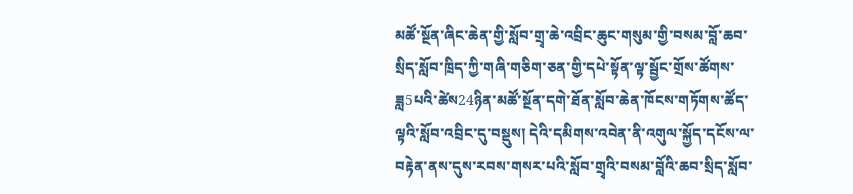མཚོ་སྔོན་ཞིང་ཆེན་གྱི་སློབ་གྲྭ་ཆེ་འབྲིང་ཆུང་གསུམ་གྱི་བསམ་བློ་ཆབ་སྲིད་སློབ་ཁྲིད་ཀྱི་གཞི་གཅིག་ཅན་གྱི་དཔེ་སྟོན་ལྟ་སྦྱོང་གྲོས་ཚོགས་ཟླ5པའི་ཚེས24ཉིན་མཚོ་སྔོན་དགེ་ཐོན་སློབ་ཆེན་ཁོངས་གཏོགས་ཚོད་ལྟའི་སློབ་འབྲིང་དུ་བསྡུས། དེའི་དམིགས་འབེན་ནི་འགུལ་སྐྱོད་དངོས་ལ་བརྟེན་ནས་དུས་རབས་གསར་པའི་སློབ་གྲྭའི་བསམ་བློའི་ཆབ་སྲིད་སློབ་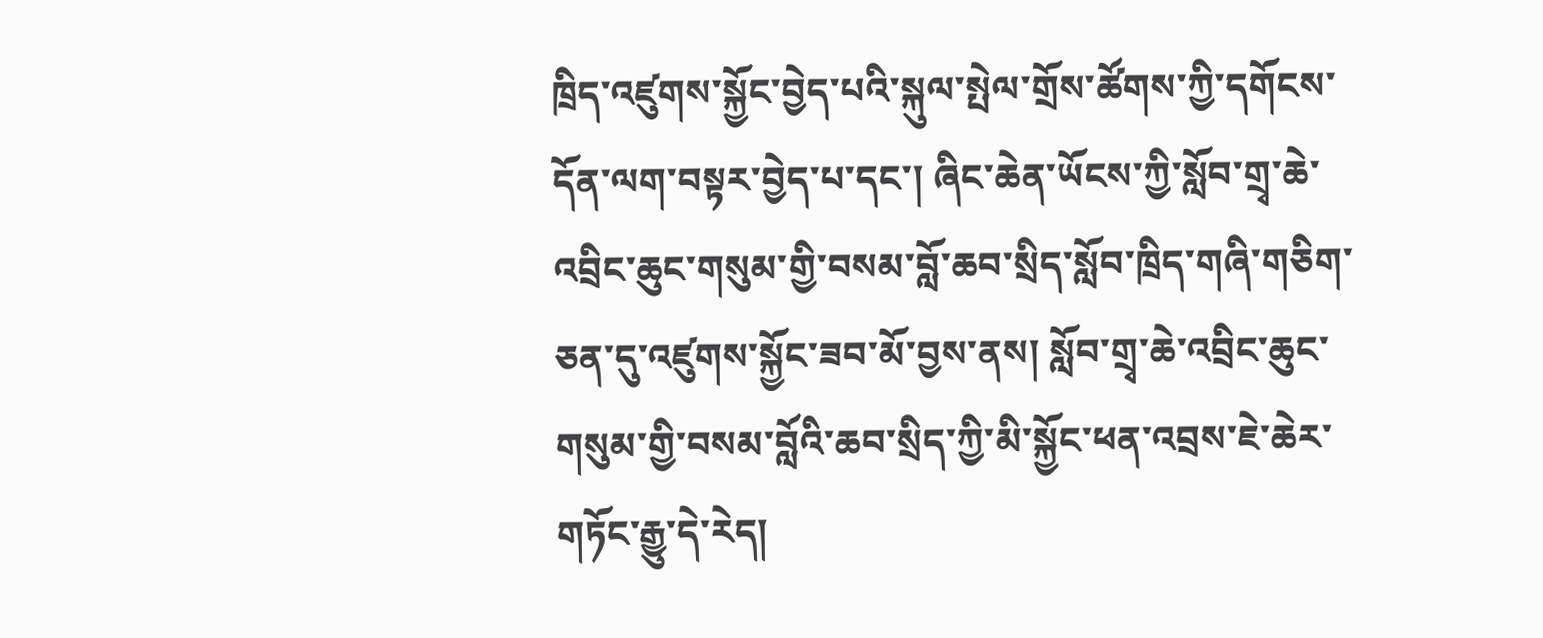ཁྲིད་འཛུགས་སྐྱོང་བྱེད་པའི་སྐུལ་སྤེལ་གྲོས་ཚོགས་ཀྱི་དགོངས་དོན་ལག་བསྟར་བྱེད་པ་དང་། ཞིང་ཆེན་ཡོངས་ཀྱི་སློབ་གྲྭ་ཆེ་འབྲིང་ཆུང་གསུམ་གྱི་བསམ་བློ་ཆབ་སྲིད་སློབ་ཁྲིད་གཞི་གཅིག་ཅན་དུ་འཛུགས་སྐྱོང་ཟབ་མོ་བྱས་ནས། སློབ་གྲྭ་ཆེ་འབྲིང་ཆུང་གསུམ་གྱི་བསམ་བློའི་ཆབ་སྲིད་ཀྱི་མི་སྐྱོང་ཕན་འབྲས་ཇེ་ཆེར་གཏོང་རྒྱུ་དེ་རེད།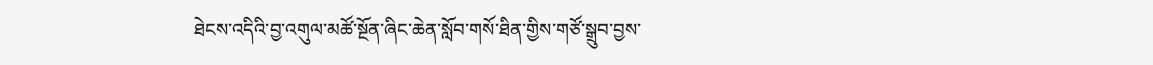ཐེངས་འདིའི་བྱ་འགུལ་མཚོ་སྔོན་ཞིང་ཆེན་སློབ་གསོ་ཐིན་གྱིས་གཙོ་སྒྲུབ་བྱས་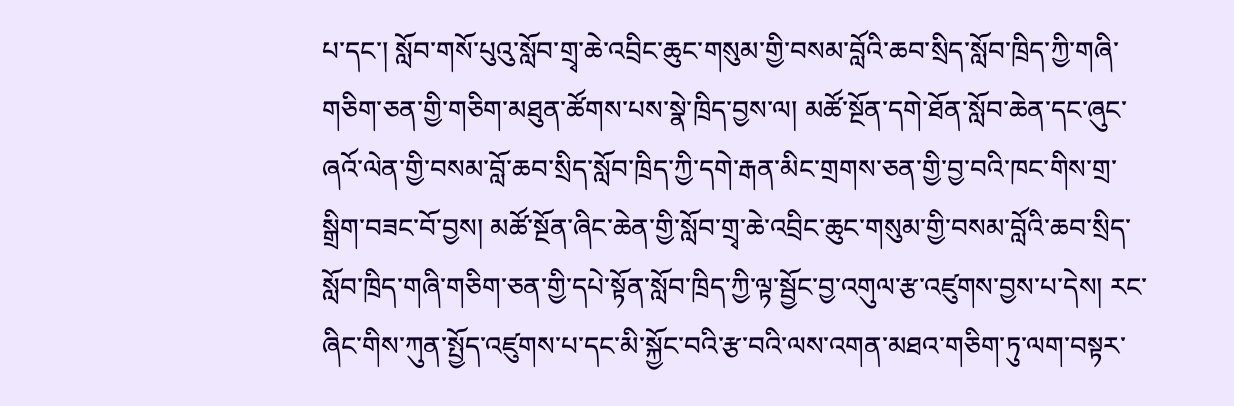པ་དང་། སློབ་གསོ་པུའུ་སློབ་གྲྭ་ཆེ་འབྲིང་ཆུང་གསུམ་གྱི་བསམ་བློའི་ཆབ་སྲིད་སློབ་ཁྲིད་ཀྱི་གཞི་གཅིག་ཅན་གྱི་གཅིག་མཐུན་ཚོགས་པས་སྣེ་ཁྲིད་བྱས་ལ། མཚོ་སྔོན་དགེ་ཐོན་སློབ་ཆེན་དང་ཞུང་ཞའོ་ལེན་གྱི་བསམ་བློ་ཆབ་སྲིད་སློབ་ཁྲིད་ཀྱི་དགེ་རྒན་མིང་གྲགས་ཅན་གྱི་བྱ་བའི་ཁང་གིས་གྲ་སྒྲིག་བཟང་བོ་བྱས། མཚོ་སྔོན་ཞིང་ཆེན་གྱི་སློབ་གྲྭ་ཆེ་འབྲིང་ཆུང་གསུམ་གྱི་བསམ་བློའི་ཆབ་སྲིད་སློབ་ཁྲིད་གཞི་གཅིག་ཅན་གྱི་དཔེ་སྟོན་སློབ་ཁྲིད་ཀྱི་ལྟ་སྦྱོང་བྱ་འགུལ་རྩ་འཛུགས་བྱས་པ་དེས། རང་ཞིང་གིས་ཀུན་སྤྱོད་འཛུགས་པ་དང་མི་སྐྱོང་བའི་རྩ་བའི་ལས་འགན་མཐའ་གཅིག་ཏུ་ལག་བསྟར་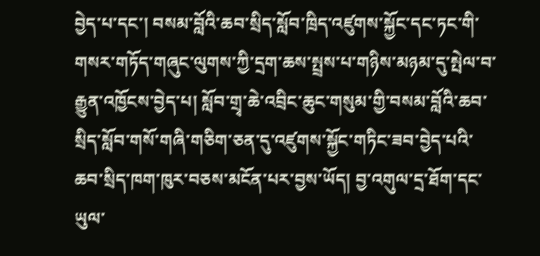བྱེད་པ་དང་། བསམ་བློའི་ཆབ་སྲིད་སློབ་ཁྲིད་འཛུགས་སྐྱོང་དང་ཏང་གི་གསར་གཏོད་གཞུང་ལུགས་ཀྱི་དྲག་ཆས་སྤྲས་པ་གཉིས་མཉམ་དུ་སྤེལ་བ་རྒྱུན་འཁྱོངས་བྱེད་པ། སློབ་གྲྭ་ཆེ་འབྲིང་ཆུང་གསུམ་གྱི་བསམ་བློའི་ཆབ་སྲིད་སློབ་གསོ་གཞི་གཅིག་ཅན་དུ་འཛུགས་སྐྱོང་གཏིང་ཟབ་བྱེད་པའི་ཆབ་སྲིད་ཁག་ཁུར་བཅས་མངོན་པར་བྱས་ཡོད། བྱ་འགུལ་དྲ་ཐོག་དང་ཡུལ་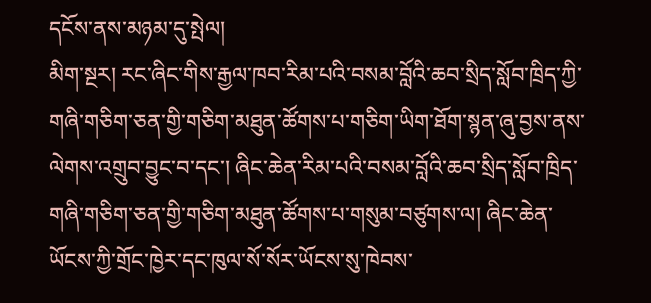དངོས་ནས་མཉམ་དུ་སྤེལ།
མིག་སྔར། རང་ཞིང་གིས་རྒྱལ་ཁབ་རིམ་པའི་བསམ་བློའི་ཆབ་སྲིད་སློབ་ཁྲིད་ཀྱི་གཞི་གཅིག་ཅན་གྱི་གཅིག་མཐུན་ཚོགས་པ་གཅིག་ཡིག་ཐོག་སྙན་ཞུ་བྱས་ནས་ལེགས་འགྲུབ་བྱུང་བ་དང་། ཞིང་ཆེན་རིམ་པའི་བསམ་བློའི་ཆབ་སྲིད་སློབ་ཁྲིད་གཞི་གཅིག་ཅན་གྱི་གཅིག་མཐུན་ཚོགས་པ་གསུམ་བཙུགས་ལ། ཞིང་ཆེན་ཡོངས་ཀྱི་གྲོང་ཁྱེར་དང་ཁུལ་སོ་སོར་ཡོངས་སུ་ཁེབས་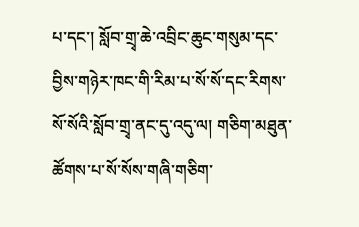པ་དང་། སློབ་གྲྭ་ཆེ་འབྲིང་ཆུང་གསུམ་དང་བྱིས་གཉེར་ཁང་གི་རིམ་པ་སོ་སོ་དང་རིགས་སོ་སོའི་སློབ་གྲྭ་ནང་དུ་འདུ་ལ། གཅིག་མཐུན་ཚོགས་པ་སོ་སོས་གཞི་གཅིག་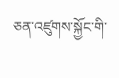ཅན་འཛུགས་སྐྱོང་གི་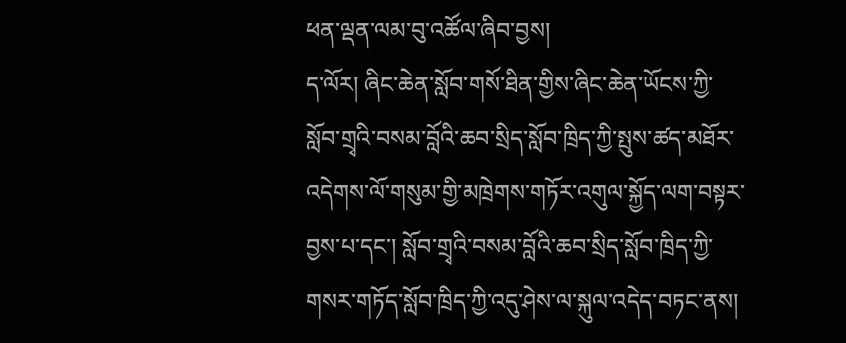ཕན་ལྡན་ལམ་བུ་འཚོལ་ཞིབ་བྱས།
ད་ལོར། ཞིང་ཆེན་སློབ་གསོ་ཐིན་གྱིས་ཞིང་ཆེན་ཡོངས་ཀྱི་སློབ་གྲྭའི་བསམ་བློའི་ཆབ་སྲིད་སློབ་ཁྲིད་ཀྱི་སྤུས་ཚད་མཐོར་འདེགས་ལོ་གསུམ་གྱི་མཁྲེགས་གཏོར་འགུལ་སྐྱོད་ལག་བསྟར་བྱས་པ་དང་། སློབ་གྲྭའི་བསམ་བློའི་ཆབ་སྲིད་སློབ་ཁྲིད་ཀྱི་གསར་གཏོད་སློབ་ཁྲིད་ཀྱི་འདུ་ཤེས་ལ་སྐུལ་འདེད་བཏང་ནས།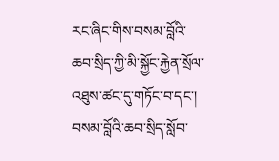རང་ཞིང་གིས་བསམ་བློའི་ཆབ་སྲིད་ཀྱི་མི་སྐྱོང་རྐྱེན་སྲོལ་འཐུས་ཚང་དུ་གཏོང་བ་དང་། བསམ་བློའི་ཆབ་སྲིད་སློབ་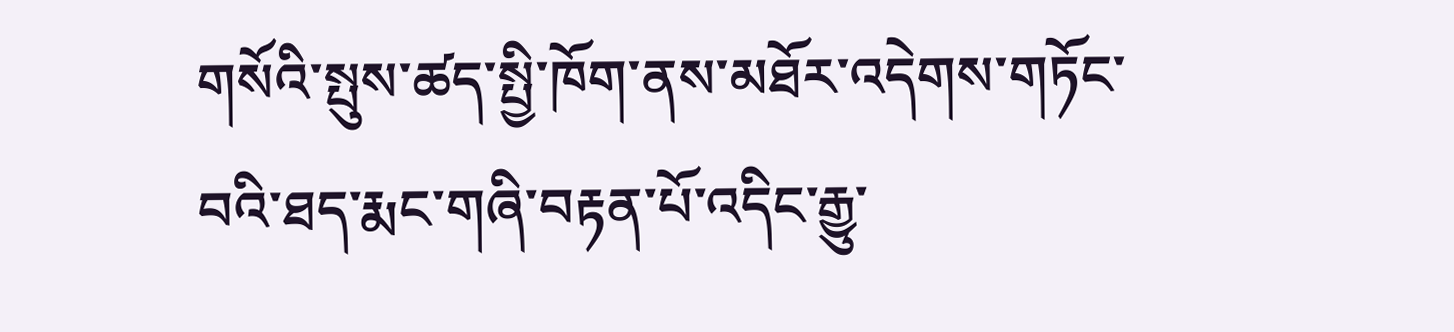གསོའི་སྤུས་ཚད་སྤྱི་ཁོག་ནས་མཐོར་འདེགས་གཏོང་བའི་ཐད་རྨང་གཞི་བརྟན་པོ་འདིང་རྒྱུ་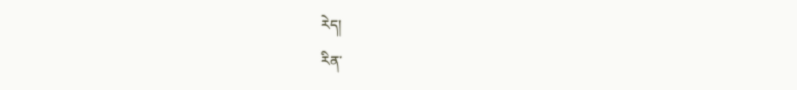རེད།
རིན་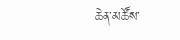ཆེན་མཚོས་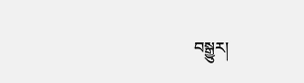བསྒྱུར།